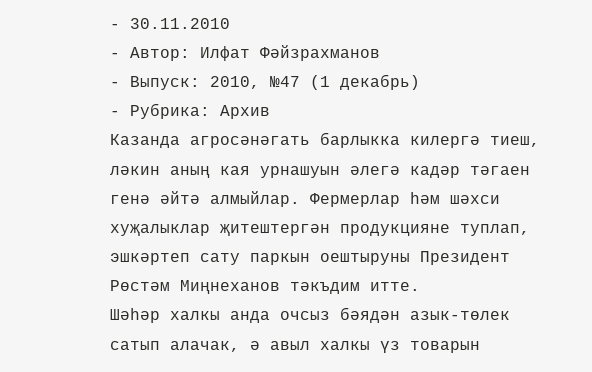- 30.11.2010
- Автор: Илфат Фәйзрахманов
- Выпуск: 2010, №47 (1 декабрь)
- Рубрика: Архив
Казанда агросәнәгать барлыкка килергә тиеш, ләкин аның кая урнашуын әлегә кадәр тәгаен генә әйтә алмыйлар. Фермерлар һәм шәхси хуҗалыклар җитештергән продукцияне туплап, эшкәртеп сату паркын оештыруны Президент Рөстәм Миңнеханов тәкъдим итте.
Шәһәр халкы анда очсыз бәядән азык-төлек сатып алачак, ә авыл халкы үз товарын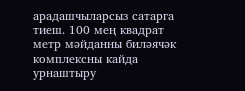арадашчыларсыз сатарга тиеш. 100 мең квадрат метр мәйданны биләячәк комплексны кайда урнаштыру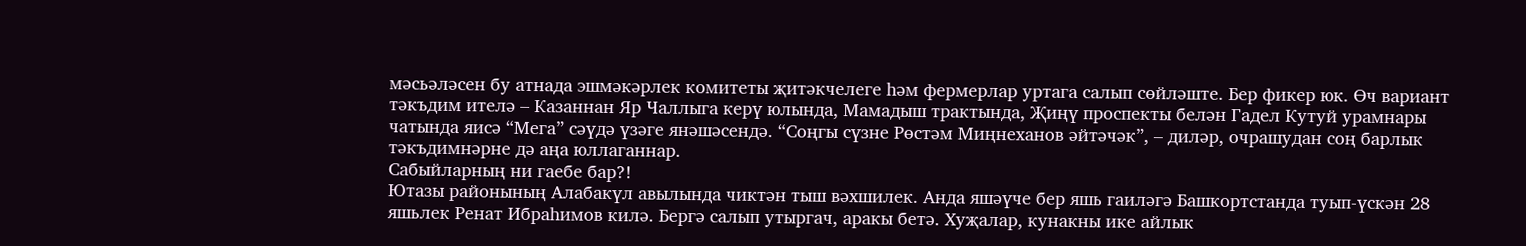мәсьәләсен бу атнада эшмәкәрлек комитеты җитәкчелеге һәм фермерлар уртага салып сөйләште. Бер фикер юк. Өч вариант тәкъдим ителә – Казаннан Яр Чаллыга керү юлында, Мамадыш трактында, Җиңү проспекты белән Гадел Кутуй урамнары чатында яисә “Мега” сәүдә үзәге янәшәсендә. “Соңгы сүзне Рөстәм Миңнеханов әйтәчәк”, – диләр, очрашудан соң барлык тәкъдимнәрне дә аңа юллаганнар.
Сабыйларның ни гаебе бар?!
Ютазы районының Алабакүл авылында чиктән тыш вәхшилек. Анда яшәүче бер яшь гаиләгә Башкортстанда туып-үскән 28 яшьлек Ренат Ибраһимов килә. Бергә салып утыргач, аракы бетә. Хуҗалар, кунакны ике айлык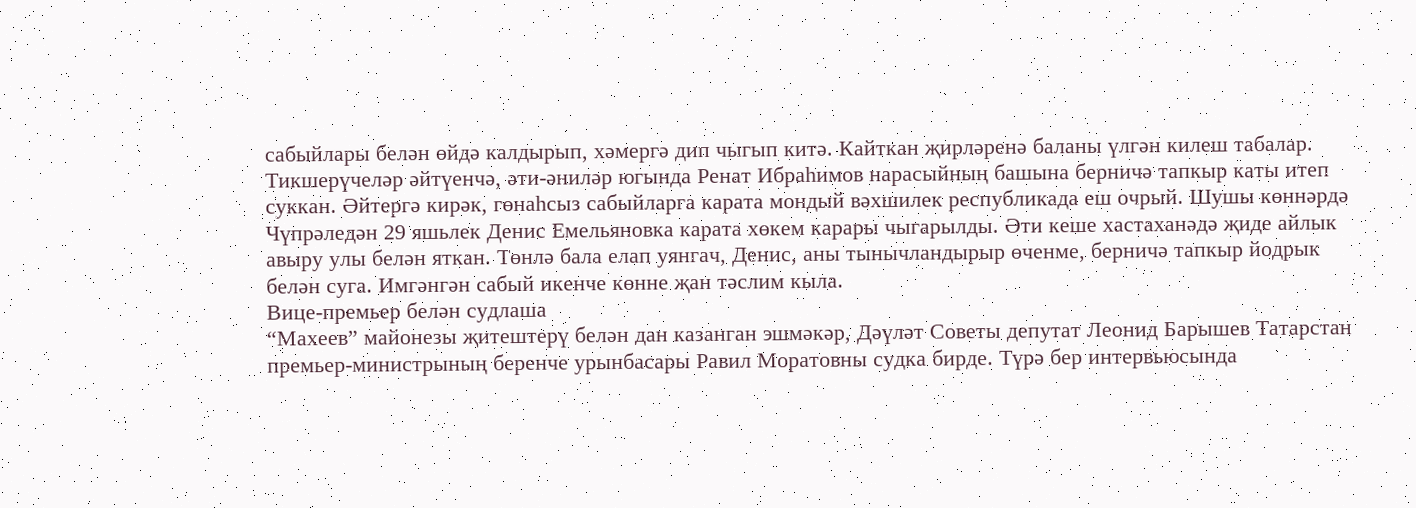сабыйлары белән өйдә калдырып, хәмергә дип чыгып китә. Кайткан җирләренә баланы үлгән килеш табалар. Тикшерүчеләр әйтүенчә, әти-әниләр югында Ренат Ибраһимов нарасыйның башына берничә тапкыр каты итеп суккан. Әйтергә кирәк, гөнаһсыз сабыйларга карата мондый вәхшилек республикада еш очрый. Шушы көннәрдә Чүпрәледән 29 яшьлек Денис Емельяновка карата хөкем карары чыгарылды. Әти кеше хастаханәдә җиде айлык авыру улы белән яткан. Төнлә бала елап уянгач, Денис, аны тынычландырыр өченме, берничә тапкыр йодрык белән суга. Имгәнгән сабый икенче көнне җан тәслим кыла.
Вице-премьер белән судлаша
“Махеев” майонезы җитештерү белән дан казанган эшмәкәр, Дәүләт Советы депутат Леонид Барышев Татарстан премьер-министрының беренче урынбасары Равил Моратовны судка бирде. Түрә бер интервьюсында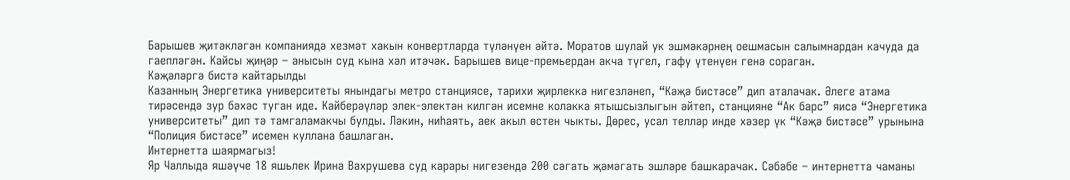Барышев җитәкләгән компаниядә хезмәт хакын конвертларда түләнүен әйтә. Моратов шулай ук эшмәкәрнең оешмасын салымнардан качуда да гаепләгән. Кайсы җиңәр – анысын суд кына хәл итәчәк. Барышев вице-премьердан акча түгел, гафу үтенүен генә сораган.
Кәҗәләргә бистә кайтарылды
Казанның Энергетика университеты янындагы метро станциясе, тарихи җирлеккә нигезләнеп, “Кәҗә бистәсе” дип аталачак. Әлеге атама тирәсендә зур бәхәс туган иде. Кайберәүләр элек-электән килгән исемне колакка ятышсызлыгын әйтеп, станцияне “Ак барс” яисә “Энергетика университеты” дип тә тамгаламакчы булды. Ләкин, ниһаять, аек акыл өстен чыкты. Дөрес, усал телләр инде хәзер үк “Кәҗә бистәсе” урынына “Полиция бистәсе” исемен куллана башлаган.
Интернетта шаярмагыз!
Яр Чаллыда яшәүче 18 яшьлек Ирина Вахрушева суд карары нигезендә 200 сәгать җәмәгать эшләре башкарачак. Сәбәбе – интернетта чаманы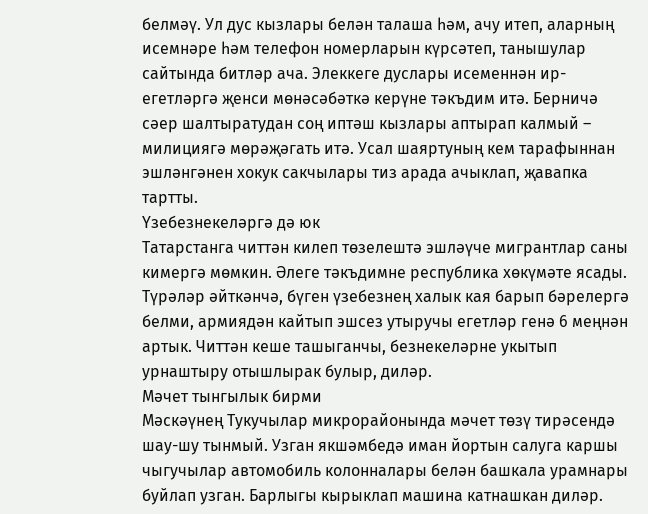белмәү. Ул дус кызлары белән талаша һәм, ачу итеп, аларның исемнәре һәм телефон номерларын күрсәтеп, танышулар сайтында битләр ача. Элеккеге дуслары исеменнән ир-егетләргә җенси мөнәсәбәткә керүне тәкъдим итә. Берничә сәер шалтыратудан соң иптәш кызлары аптырап калмый – милициягә мөрәҗәгать итә. Усал шаяртуның кем тарафыннан эшләнгәнен хокук сакчылары тиз арада ачыклап, җавапка тартты.
Үзебезнекеләргә дә юк
Татарстанга читтән килеп төзелештә эшләүче мигрантлар саны кимергә мөмкин. Әлеге тәкъдимне республика хөкүмәте ясады. Түрәләр әйткәнчә, бүген үзебезнең халык кая барып бәрелергә белми, армиядән кайтып эшсез утыручы егетләр генә 6 меңнән артык. Читтән кеше ташыганчы, безнекеләрне укытып урнаштыру отышлырак булыр, диләр.
Мәчет тынгылык бирми
Мәскәүнең Тукучылар микрорайонында мәчет төзү тирәсендә шау-шу тынмый. Узган якшәмбедә иман йортын салуга каршы чыгучылар автомобиль колонналары белән башкала урамнары буйлап узган. Барлыгы кырыклап машина катнашкан диләр.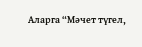Аларга “Мәчет түгел,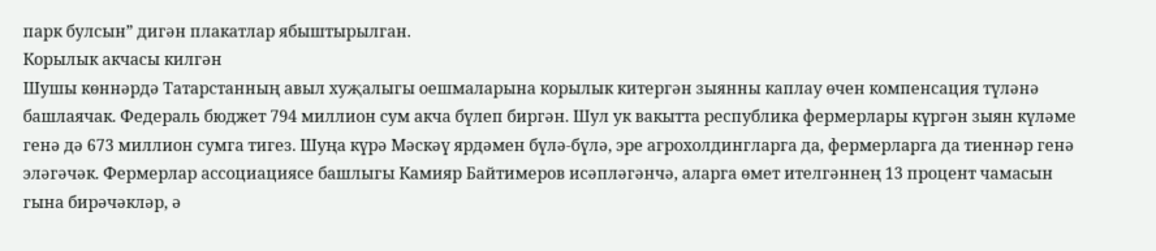парк булсын” дигән плакатлар ябыштырылган.
Корылык акчасы килгән
Шушы көннәрдә Татарстанның авыл хуҗалыгы оешмаларына корылык китергән зыянны каплау өчен компенсация түләнә башлаячак. Федераль бюджет 794 миллион сум акча бүлеп биргән. Шул ук вакытта республика фермерлары күргән зыян күләме генә дә 673 миллион сумга тигез. Шуңа күрә Мәскәү ярдәмен бүлә-бүлә, эре агрохолдингларга да, фермерларга да тиеннәр генә эләгәчәк. Фермерлар ассоциациясе башлыгы Камияр Байтимеров исәпләгәнчә, аларга өмет ителгәннең 13 процент чамасын гына бирәчәкләр, ә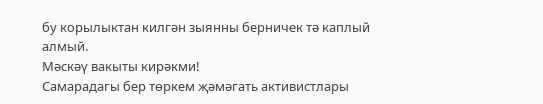бу корылыктан килгән зыянны берничек тә каплый алмый.
Мәскәү вакыты кирәкми!
Самарадагы бер төркем җәмәгать активистлары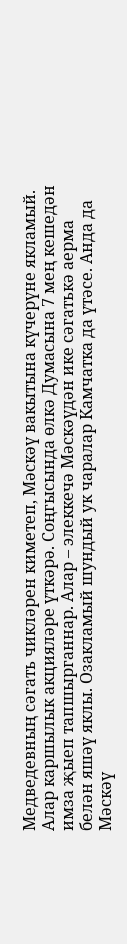Медведевның сәгать чикләрен киметеп, Мәскәү вакытына күчерүне якламый. Алар каршылык акцияләре үткәрә. Соңгысында өлкә Думасына 7 мең кешедән имза җыеп тапшырганнар. Алар – элеккечә Мәскәүдән ике сәгатькә аерма белән яшәү яклы. Озакламый шундый ук чаралар Камчатка да үтәсе. Анда да Мәскәү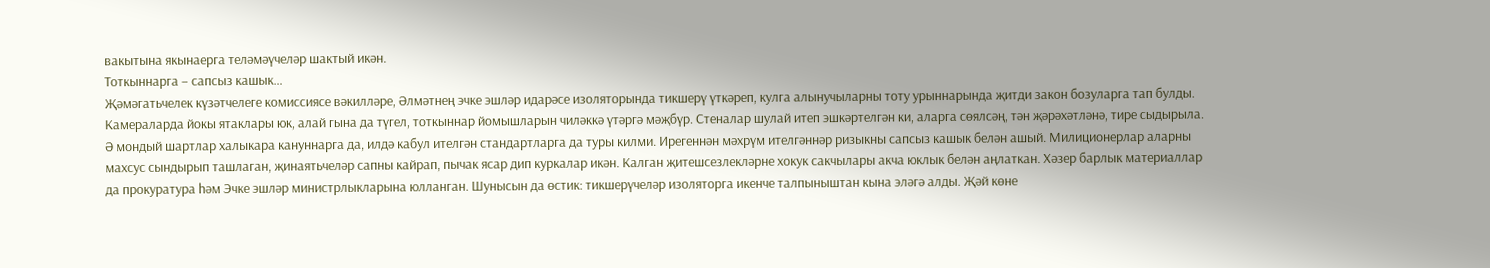вакытына якынаерга теләмәүчеләр шактый икән.
Тоткыннарга – сапсыз кашык…
Җәмәгатьчелек күзәтчелеге комиссиясе вәкилләре, Әлмәтнең эчке эшләр идарәсе изоляторында тикшерү үткәреп, кулга алынучыларны тоту урыннарында җитди закон бозуларга тап булды. Камераларда йокы ятаклары юк, алай гына да түгел, тоткыннар йомышларын чиләккә үтәргә мәҗбүр. Стеналар шулай итеп эшкәртелгән ки, аларга сөялсәң, тән җәрәхәтләнә, тире сыдырыла. Ә мондый шартлар халыкара кануннарга да, илдә кабул ителгән стандартларга да туры килми. Ирегеннән мәхрүм ителгәннәр ризыкны сапсыз кашык белән ашый. Милиционерлар аларны махсус сындырып ташлаган, җинаятьчеләр сапны кайрап, пычак ясар дип куркалар икән. Калган җитешсезлекләрне хокук сакчылары акча юклык белән аңлаткан. Хәзер барлык материаллар да прокуратура һәм Эчке эшләр министрлыкларына юлланган. Шунысын да өстик: тикшерүчеләр изоляторга икенче талпыныштан кына эләгә алды. Җәй көне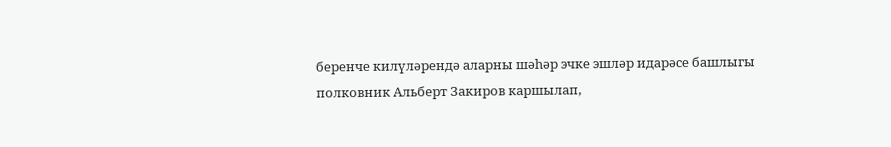беренче килүләрендә аларны шәһәр эчке эшләр идарәсе башлыгы полковник Альберт Закиров каршылап,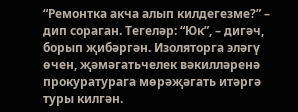“Ремонтка акча алып килдегезме?” – дип сораган. Тегеләр: “Юк”, – дигәч, борып җибәргән. Изоляторга эләгү өчен, җәмәгатьчелек вәкилләренә прокуратурага мөрәҗәгать итәргә туры килгән.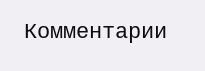Комментарии